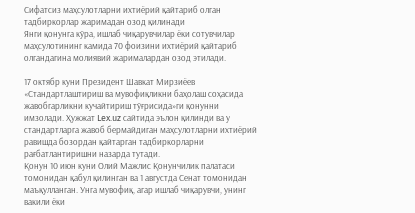Сифатсиз маҳсулотларни ихтиёрий қайтариб олган тадбиркорлар жаримадан озод қилинади
Янги қонунга кўра, ишлаб чиқарувчилар ёки сотувчилар маҳсулотининг камида 70 фоизини ихтиёрий қайтариб олгандагина молиявий жарималардан озод этилади.

17 октябр куни Президент Шавкат Мирзиёев «Стандартлаштириш ва мувофиқликни баҳолаш соҳасида жавобгарликни кучайтириш тўғрисида»ги қонунни имзолади. Ҳужжат Lex.uz сайтида эълон қилинди ва у стандартларга жавоб бермайдиган маҳсулотларни ихтиёрий равишда бозордан қайтарган тадбиркорларни рағбатлантиришни назарда тутади.
Қонун 10 июн куни Олий Мажлис Қонунчилик палатаси томонидан қабул қилинган ва 1 августда Сенат томонидан маъқулланган. Унга мувофиқ, агар ишлаб чиқарувчи, унинг вакили ёки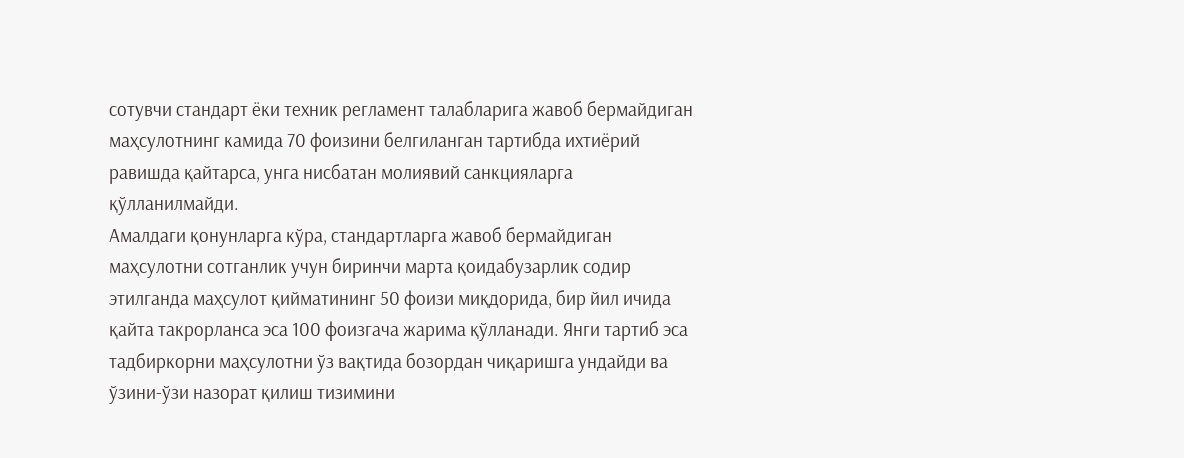сотувчи стандарт ёки техник регламент талабларига жавоб бермайдиган маҳсулотнинг камида 70 фоизини белгиланган тартибда ихтиёрий равишда қайтарса, унга нисбатан молиявий санкцияларга қўлланилмайди.
Амалдаги қонунларга кўра, стандартларга жавоб бермайдиган маҳсулотни сотганлик учун биринчи марта қоидабузарлик содир этилганда маҳсулот қийматининг 50 фоизи миқдорида, бир йил ичида қайта такрорланса эса 100 фоизгача жарима қўлланади. Янги тартиб эса тадбиркорни маҳсулотни ўз вақтида бозордан чиқаришга ундайди ва ўзини-ўзи назорат қилиш тизимини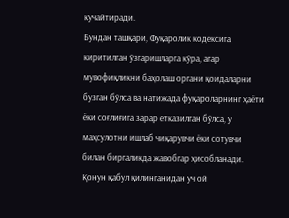кучайтиради.
Бундан ташқари, Фуқаролик кодексига киритилган ўзгаришларга кўра, агар мувофиқликни баҳолаш органи қоидаларни бузган бўлса ва натижада фуқароларнинг ҳаёти ёки соғлиғига зарар етказилган бўлса, у маҳсулотни ишлаб чиқарувчи ёки сотувчи билан биргаликда жавобгар ҳисобланади.
Қонун қабул қилинганидан уч ой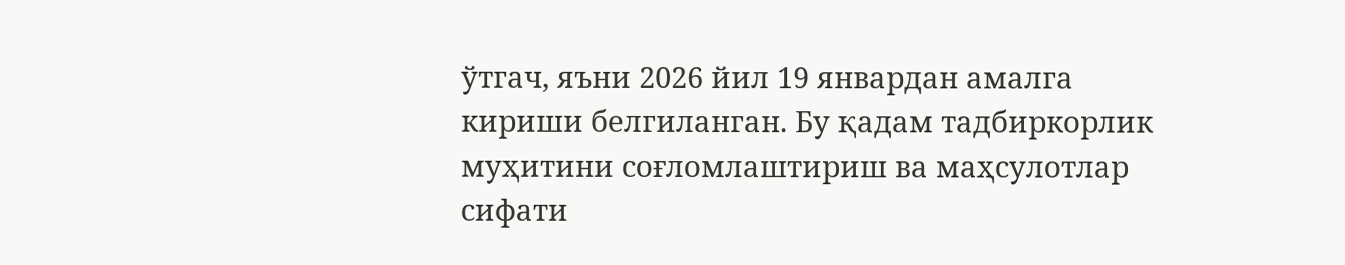ўтгач, яъни 2026 йил 19 январдан амалга кириши белгиланган. Бу қадам тадбиркорлик муҳитини соғломлаштириш ва маҳсулотлар сифати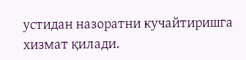устидан назоратни кучайтиришга хизмат қилади.